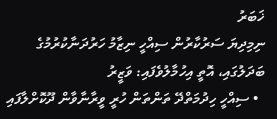ޚަބަރު
ނިމިދިޔަ ސަރުކާރުން ސިއްހީ ނިޒާމު ހަރުދަނާކުރުމުގެ ބަދަލުގައި، އޮތީ އިހުމާލުވެފައި: ވަޒީރު
  • ސިއްހީ ހިދުމަތްދޭ ތަންތަން ހުރީ ވީރާނާވާން ދޫކޮށްލާފައި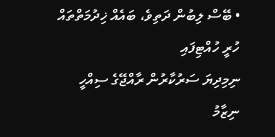• ބޭސް ލިބުން ދަތިވެ، ބައެއް ޚިދުމަތްތައް ހުރީ ހުއްޓިފައި
ނިމިދިޔަ ސަރުކާރުން ރާއްޖޭގެ ސިއްހީ ނިޒާމު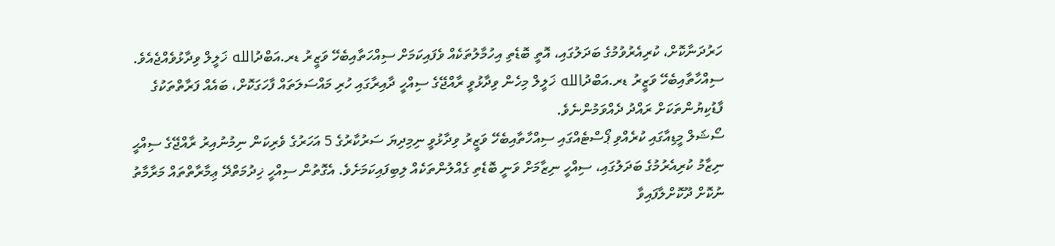ހަރުދަނާކޮށް، ކުރިއެރުވުމުގެ ބަދަލުގައި، އޮތީ ބޮޑެތި އިހުމާލުތަކެއް ވެފައިކަމަށް ސިއްހަތާއިބެހޭ ވަޒީރު ޑރ.އަބްދުالله ޚަލީލް ވިދާޅުވެއްޖެއެވެ.
ސިއްހާތާއިބެހޭ ވަޒީރު ޑރ.އަބްދުالله ޚަލީލް މިހެން ވިދާޅުވީ ރާއްޖޭގެ ސިއްހީ ދާއިރާގައި ހުރި މައްސަލަތައް ފާހަގަކޮށް، ބައެއް ފަރާތްތަކުގެ ފާޑުކިޔުންތަކަށް ރައްދު ދެއްވަމުންނެވެ.
ސޯޝަލް މީޑިއާގައި ކުރެއްވި ޕޯސްޓެއްގައި ސިއްހާތާއިބެހޭ ވަޒީރު ވިދާޅުވީ ނިމިދިޔަ ސަރުކާރުގެ 5 އަހަރުގެ ވެރިކަން ނިމުނުއިރު ރާއްޖޭގެ ސިއްޙީ ނިޒާމު ކުރިއެރުމުގެ ބަދަލުގައި، ސިއްހީ ނިޒާމަށް ވަނީ ބޮޑެތި ގެއްލުންތަކެއް ލިބިފައިކަމަށެވެ. އެގޮތުން ސިއްހީ ޚިދުމަތްދޭ ޢިމާރާތްތައް މަރާމާތު ނުކޮށް ދޫކޮށްލާފައިވާ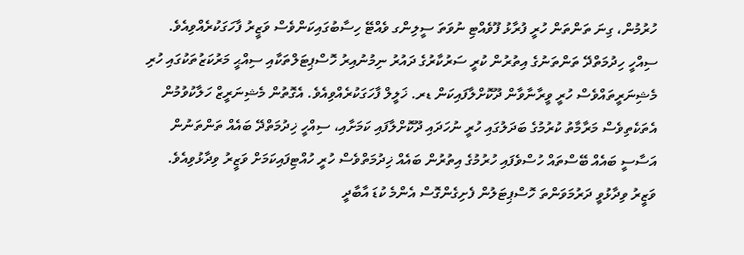ހުރުމުން، ގިނަ ތަންތަން ހުރީ ފުރާޅު ފޫވެއްޓި ނުވަތަ ސީލިންގ ވެއްޓޭ ހިސާބުގައިކަންވެސް ވަޒީރު ފާހަގަކުރެއްވިއެވެ.
ސިއްހީ ހިދުމަތްދޭ ތަންތަނުގެ އިތުރުން ކުރީ ސަރުކާރުގެ ދައުރު ނިމުނުއިރު ހޮސްޕިޓަލްތަކާއި ސިއްޙީ މަރުކަޒުތަކުގައި ހުރި މެޝިނަރީތައްވެސް ހުރީ ވީރާނާވާން ދޫކޮށްލާފައިކަން ޑރ. ޚަލީލް ފާހަގަކުރެއްވިއެވެ. އެގޮތުން މެޝިނަރީޒް ހަލާކުވުމުން އެތަކެތިވެސް މަރާމާތު ކުރުމުގެ ބަދަލުގައި ހުރީ ނުހަދައި ދޫކޮށްލާފައި ކަމަށާއި، ސިއްހީ ޚިދުމަތްދޭ ބައެއް ތަންތަނުން އަސާސީ ބައެއް ބޭސްތައް ހުސްވެފައި ހުރުމުގެ އިތުރުން ބައެއް ޚިދުމަތްވެސް ހުރީ ހުއްޓިފައިކަމަށް ވަޒީރު ވިދާޅުވިއެވެ.
ވަޒީރު ވިދާޅުވީ ދަރުމަވަންތަ ހޮސްޕިޓަލުން ފެށިގެންގޮސް އެންމެ ކުޑަ އާބާދީ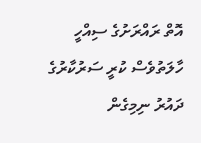އޮތް ރައްރަށުގެ ސިއްހީ ހާލަތުވެސް ކުރީ ސަރުކާރުގެ ދައުރު ނިމިގެން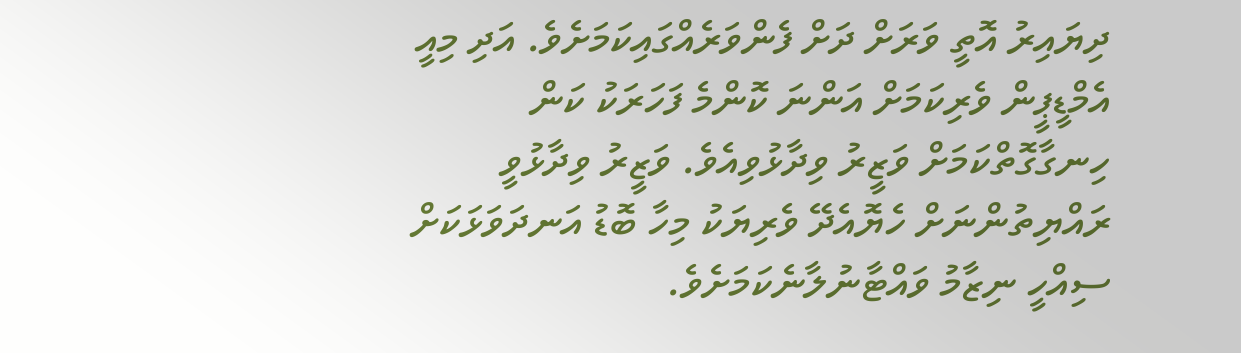ދިޔައިރު އޮތީ ވަރަށް ދަށް ފެންވަރެއްގައިކަމަށެވެ. އަދި މިއީ އެމްޑީޕީން ވެރިކަމަށް އަންނަ ކޮންމެ ފަހަރަކު ކަން ހިނގާގޮތްކަމަށް ވަޒީރު ވިދާޅުވިއެވެ. ވަޒީރު ވިދާޅުވީ ރައްޔިތުންނަށް ހެޔޮއެދޭ ވެރިޔަކު މިހާ ބޮޑު އަނދަވަޅަކަށް ސިއްހީ ނިޒާމު ވައްޓާނުލާނެކަމަށެވެ.